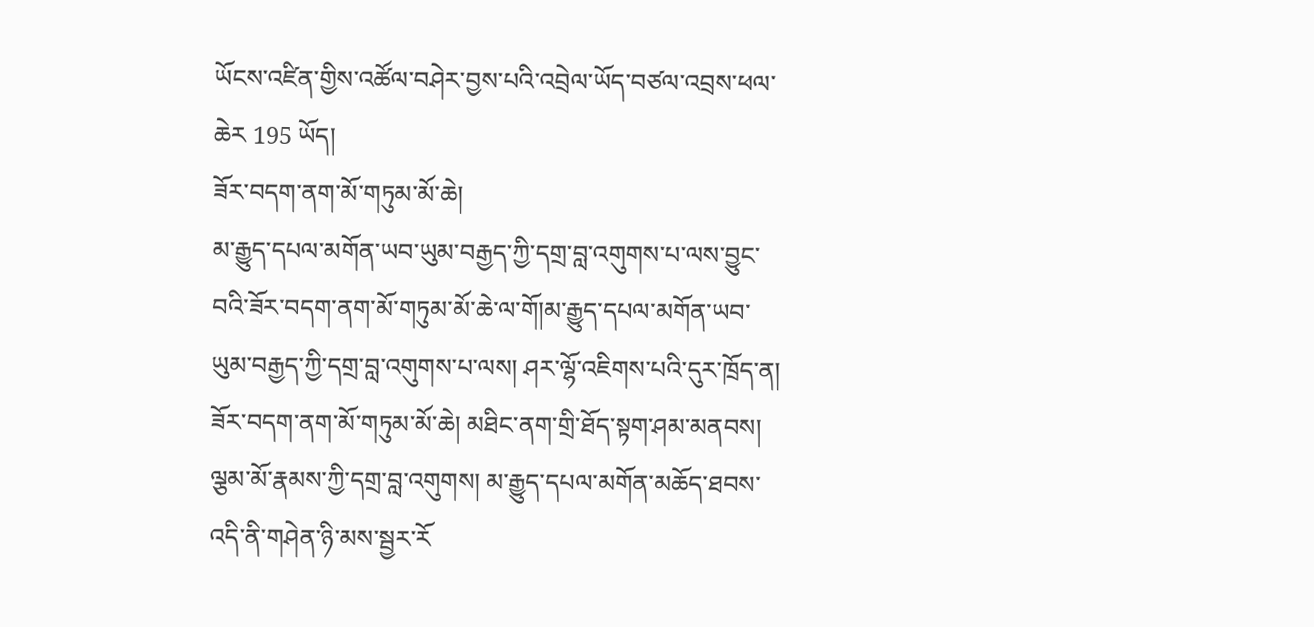ཡོངས་འཛིན་གྱིས་འཚོལ་བཤེར་བྱས་པའི་འབྲེལ་ཡོད་བཙལ་འབྲས་ཕལ་ཆེར 195 ཡོད།
ཟོར་བདག་ནག་མོ་གཏུམ་མོ་ཆེ།
མ་རྒྱུད་དཔལ་མགོན་ཡབ་ཡུམ་བརྒྱད་ཀྱི་དགྲ་བླ་འགུགས་པ་ལས་བྱུང་བའི་ཟོར་བདག་ནག་མོ་གཏུམ་མོ་ཆེ་ལ་གོ།མ་རྒྱུད་དཔལ་མགོན་ཡབ་ཡུམ་བརྒྱད་ཀྱི་དགྲ་བླ་འགུགས་པ་ལས། ཤར་ལྷོ་འཇིགས་པའི་དུར་ཁྲོད་ན། ཟོར་བདག་ནག་མོ་གཏུམ་མོ་ཆེ། མཐིང་ནག་གྲི་ཐོད་སྟག་ཤམ་མནབས། ལྕམ་མོ་རྣམས་ཀྱི་དགྲ་བླ་འགུགས། མ་རྒྱུད་དཔལ་མགོན་མཆོད་ཐབས་འདི་ནི་གཤེན་ཉི་མས་སྦྱར་རོ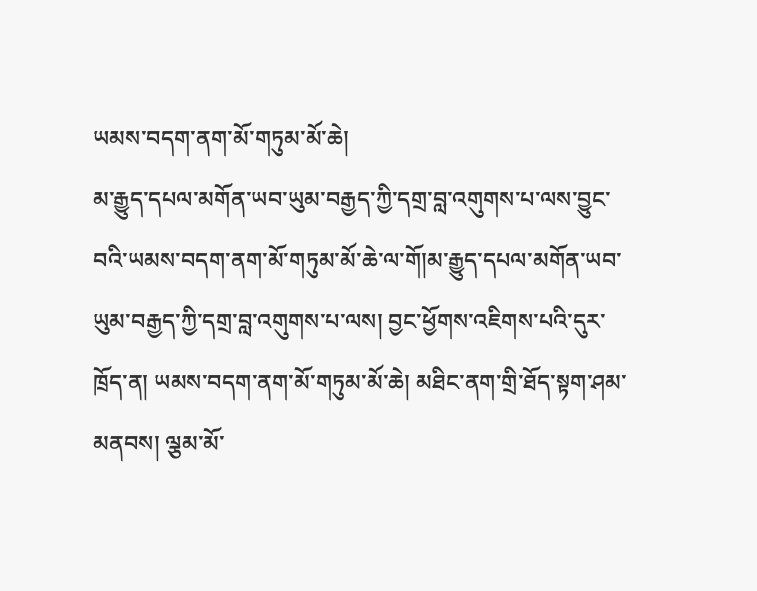ཡམས་བདག་ནག་མོ་གཏུམ་མོ་ཆེ།
མ་རྒྱུད་དཔལ་མགོན་ཡབ་ཡུམ་བརྒྱད་ཀྱི་དགྲ་བླ་འགུགས་པ་ལས་བྱུང་བའི་ཡམས་བདག་ནག་མོ་གཏུམ་མོ་ཆེ་ལ་གོ།མ་རྒྱུད་དཔལ་མགོན་ཡབ་ཡུམ་བརྒྱད་ཀྱི་དགྲ་བླ་འགུགས་པ་ལས། བྱང་ཕྱོགས་འཇིགས་པའི་དུར་ཁྲོད་ན། ཡམས་བདག་ནག་མོ་གཏུམ་མོ་ཆེ། མཐིང་ནག་གྲི་ཐོད་སྟག་ཤམ་མནབས། ལྕམ་མོ་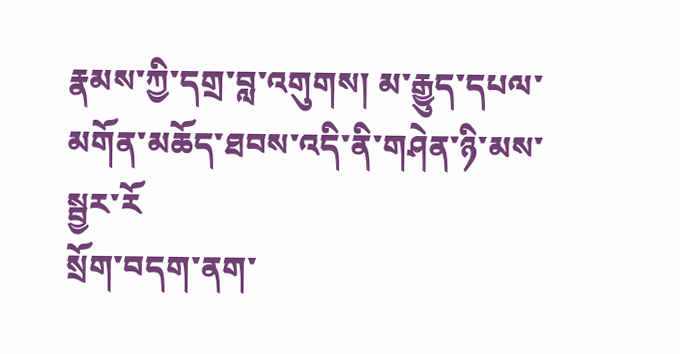རྣམས་ཀྱི་དགྲ་བླ་འགུགས། མ་རྒྱུད་དཔལ་མགོན་མཆོད་ཐབས་འདི་ནི་གཤེན་ཉི་མས་སྦྱར་རོ
སྲོག་བདག་ནག་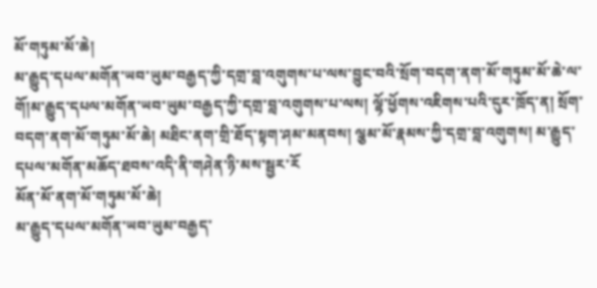མོ་གཏུམ་མོ་ཆེ།
མ་རྒྱུད་དཔལ་མགོན་ཡབ་ཡུམ་བརྒྱད་ཀྱི་དགྲ་བླ་འགུགས་པ་ལས་བྱུང་བའི་སྲོག་བདག་ནག་མོ་གཏུམ་མོ་ཆེ་ལ་གོ།མ་རྒྱུད་དཔལ་མགོན་ཡབ་ཡུམ་བརྒྱད་ཀྱི་དགྲ་བླ་འགུགས་པ་ལས། ལྷོ་ཕྱོགས་འཇིགས་པའི་དུར་ཁྲོད་ན། སྲོག་བདག་ནག་མོ་གཏུམ་མོ་ཆེ། མཐིང་ནག་གྲི་ཐོད་སྟག་ཤམ་མནབས། ལྕམ་མོ་རྣམས་ཀྱི་དགྲ་བླ་འགུགས། མ་རྒྱུད་དཔལ་མགོན་མཆོད་ཐབས་འདི་ནི་གཤེན་ཉི་མས་སྦྱར་རོ
མོན་མོ་ནག་མོ་གཏུམ་མོ་ཆེ།
མ་རྒྱུད་དཔལ་མགོན་ཡབ་ཡུམ་བརྒྱད་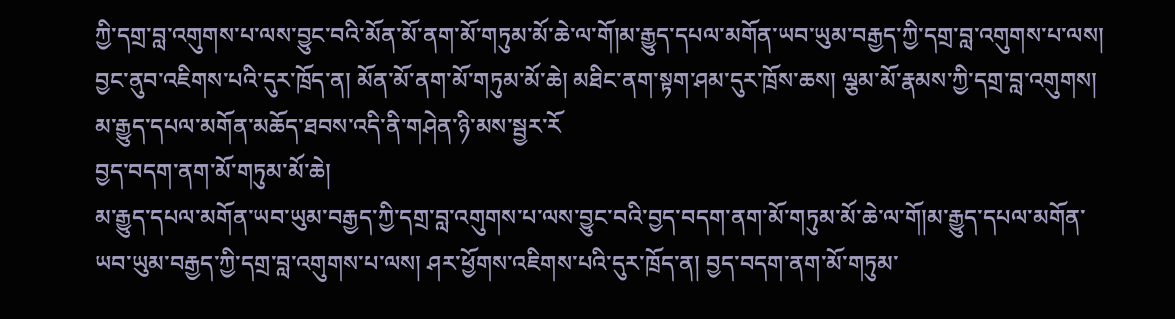ཀྱི་དགྲ་བླ་འགུགས་པ་ལས་བྱུང་བའི་མོན་མོ་ནག་མོ་གཏུམ་མོ་ཆེ་ལ་གོ།མ་རྒྱུད་དཔལ་མགོན་ཡབ་ཡུམ་བརྒྱད་ཀྱི་དགྲ་བླ་འགུགས་པ་ལས། བྱང་ནུབ་འཇིགས་པའི་དུར་ཁྲོད་ན། མོན་མོ་ནག་མོ་གཏུམ་མོ་ཆེ། མཐིང་ནག་སྟག་ཤམ་དུར་ཁྲོས་ཆས། ལྕམ་མོ་རྣམས་ཀྱི་དགྲ་བླ་འགུགས། མ་རྒྱུད་དཔལ་མགོན་མཆོད་ཐབས་འདི་ནི་གཤེན་ཉི་མས་སྦྱར་རོ
བྱད་བདག་ནག་མོ་གཏུམ་མོ་ཆེ།
མ་རྒྱུད་དཔལ་མགོན་ཡབ་ཡུམ་བརྒྱད་ཀྱི་དགྲ་བླ་འགུགས་པ་ལས་བྱུང་བའི་བྱད་བདག་ནག་མོ་གཏུམ་མོ་ཆེ་ལ་གོ།མ་རྒྱུད་དཔལ་མགོན་ཡབ་ཡུམ་བརྒྱད་ཀྱི་དགྲ་བླ་འགུགས་པ་ལས། ཤར་ཕྱོགས་འཇིགས་པའི་དུར་ཁྲོད་ན། བྱད་བདག་ནག་མོ་གཏུམ་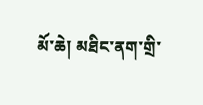མོ་ཆེ། མཐིང་ནག་གྲི་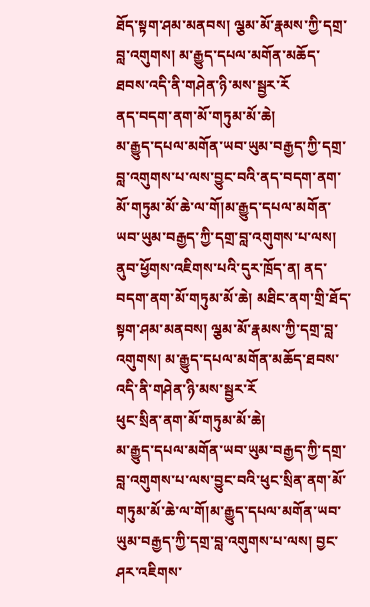ཐོད་སྟག་ཤམ་མནབས། ལྕམ་མོ་རྣམས་ཀྱི་དགྲ་བླ་འགུགས། མ་རྒྱུད་དཔལ་མགོན་མཆོད་ཐབས་འདི་ནི་གཤེན་ཉི་མས་སྦྱར་རོ
ནད་བདག་ནག་མོ་གཏུམ་མོ་ཆེ།
མ་རྒྱུད་དཔལ་མགོན་ཡབ་ཡུམ་བརྒྱད་ཀྱི་དགྲ་བླ་འགུགས་པ་ལས་བྱུང་བའི་ནད་བདག་ནག་མོ་གཏུམ་མོ་ཆེ་ལ་གོ།མ་རྒྱུད་དཔལ་མགོན་ཡབ་ཡུམ་བརྒྱད་ཀྱི་དགྲ་བླ་འགུགས་པ་ལས། ནུབ་ཕྱོགས་འཇིགས་པའི་དུར་ཁྲོད་ན། ནད་བདག་ནག་མོ་གཏུམ་མོ་ཆེ། མཐིང་ནག་གྲི་ཐོད་སྟག་ཤམ་མནབས། ལྕམ་མོ་རྣམས་ཀྱི་དགྲ་བླ་འགུགས། མ་རྒྱུད་དཔལ་མགོན་མཆོད་ཐབས་འདི་ནི་གཤེན་ཉི་མས་སྦྱར་རོ
ཕུང་སྲིན་ནག་མོ་གཏུམ་མོ་ཆེ།
མ་རྒྱུད་དཔལ་མགོན་ཡབ་ཡུམ་བརྒྱད་ཀྱི་དགྲ་བླ་འགུགས་པ་ལས་བྱུང་བའི་ཕུང་སྲིན་ནག་མོ་གཏུམ་མོ་ཆེ་ལ་གོ།མ་རྒྱུད་དཔལ་མགོན་ཡབ་ཡུམ་བརྒྱད་ཀྱི་དགྲ་བླ་འགུགས་པ་ལས། བྱང་ཤར་འཇིགས་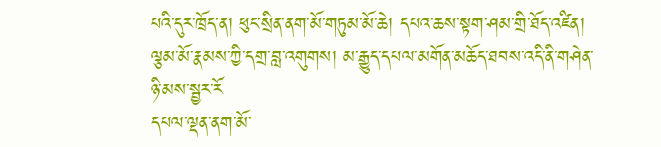པའི་དུར་ཁྲོད་ན། ཕུང་སྲིན་ནག་མོ་གཏུམ་མོ་ཆེ། དཔའ་ཆས་སྟག་ཤམ་གྲི་ཐོད་འཛིན། ལྕམ་མོ་རྣམས་ཀྱི་དགྲ་བླ་འགུགས། མ་རྒྱུད་དཔལ་མགོན་མཆོད་ཐབས་འདི་ནི་གཤེན་ཉི་མས་སྦྱར་རོ
དཔལ་ལྡན་ནག་མོ་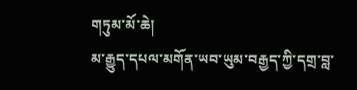གཏུམ་མོ་ཆེ།
མ་རྒྱུད་དཔལ་མགོན་ཡབ་ཡུམ་བརྒྱད་ཀྱི་དགྲ་བླ་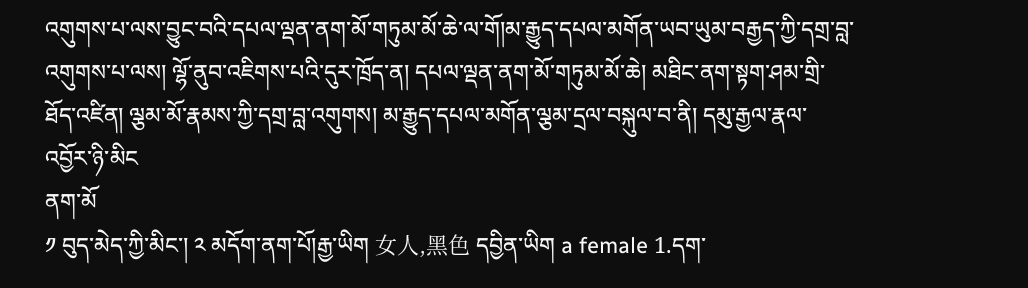འགུགས་པ་ལས་བྱུང་བའི་དཔལ་ལྡན་ནག་མོ་གཏུམ་མོ་ཆེ་ལ་གོ།མ་རྒྱུད་དཔལ་མགོན་ཡབ་ཡུམ་བརྒྱད་ཀྱི་དགྲ་བླ་འགུགས་པ་ལས། ལྷོ་ནུབ་འཇིགས་པའི་དུར་ཁྲོད་ན། དཔལ་ལྡན་ནག་མོ་གཏུམ་མོ་ཆེ། མཐིང་ནག་སྟག་ཤམ་གྲི་ཐོད་འཛིན། ལྕམ་མོ་རྣམས་ཀྱི་དགྲ་བླ་འགུགས། མ་རྒྱུད་དཔལ་མགོན་ལྕམ་དྲལ་བསྐུལ་བ་ནི། དམུ་རྒྱལ་རྣལ་འབྱོར་ཉི་མིང
ནག་མོ
༡ བུད་མེད་ཀྱི་མིང་། ༢ མདོག་ནག་པོ།རྒྱ་ཡིག 女人,黑色 དབྱིན་ཡིག a female 1.དག་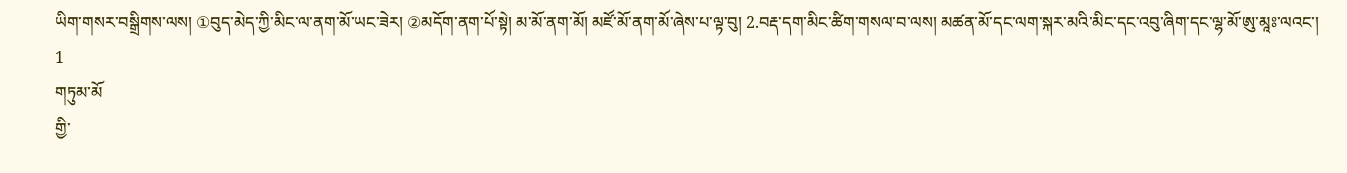ཡིག་གསར་བསྒྲིགས་ལས། ①བུད་མེད་ཀྱི་མིང་ལ་ནག་མོ་ཡང་ཟེར། ②མདོག་ནག་པོ་སྟེ། མ་མོ་ནག་མོ། མཛོ་མོ་ནག་མོ་ཞེས་པ་ལྟ་བུ། 2.བརྡ་དག་མིང་ཚིག་གསལ་བ་ལས། མཚན་མོ་དང་ལག་སྐར་མའི་མིང་དང་འབུ་ཞིག་དང་ལྷ་མོ་ཨུ་མཱཿ་ལའང་། 1
གཏུམ་མོ
གྱི་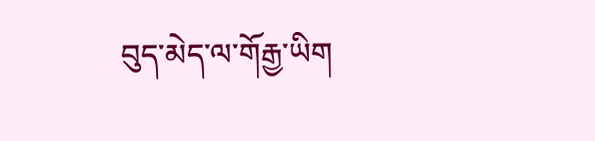བུད་མེད་ལ་གོརྒྱ་ཡིག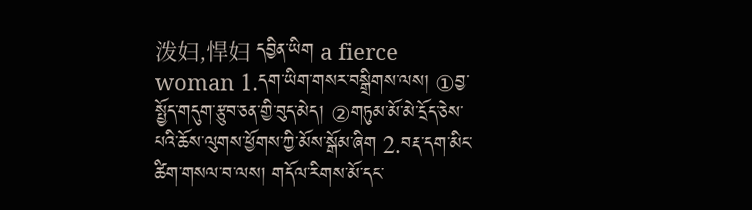泼妇,悍妇 དབྱིན་ཡིག a fierce woman 1.དག་ཡིག་གསར་བསྒྲིགས་ལས། ①བྱ་སྤྱོད་གདུག་རྩུབ་ཅན་གྱི་བུད་མེད། ②གཏུམ་མོ་མེ་དྲོད་ཅེས་པའི་ཆོས་ལུགས་ཕྱོགས་ཀྱི་མོས་སྒོམ་ཞིག 2.བརྡ་དག་མིང་ཚིག་གསལ་བ་ལས། གདོལ་རིགས་མོ་དང་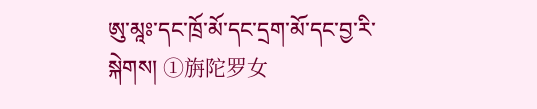ཨུ་མཱཿ་དང་ཁྲོ་མོ་དང་དྲག་མོ་དང་བྱ་རི་སྐེགས། ①旃陀罗女